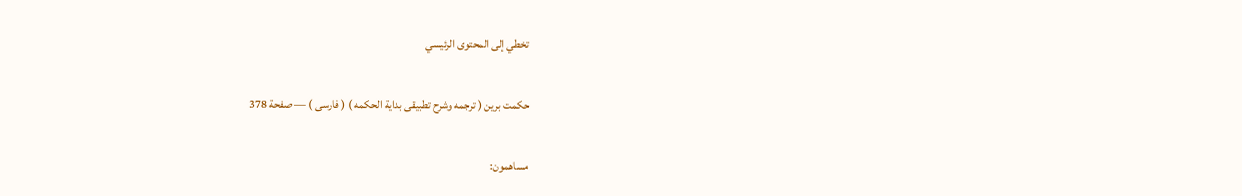تخطي إلى المحتوى الرئيسي

حكمت برين ( ترجمه وشرح تطبيقى بداية الحكمه ) ( فارسى ) — صفحة 378

مساهمون: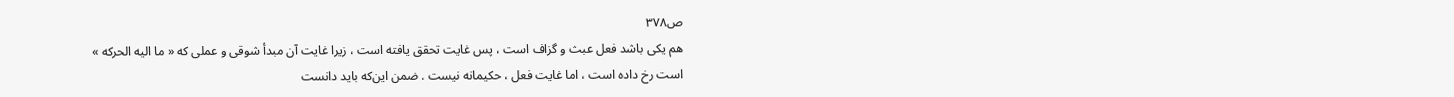ص٣٧٨
هم يكى باشد فعل عبث و گزاف است ، پس غايت تحقق يافته است ، زيرا غايت آن مبدأ شوقى و عملى كه « ما اليه الحركه » است رخ داده است ، اما غايت فعل ، حكيمانه نيست . ضمن اين‌كه بايد دانست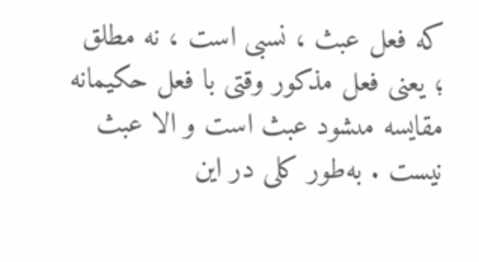كه فعل عبث ، نسبى است ، نه مطلق ؛ يعنى فعل مذكور وقتى با فعل حكيمانه مقايسه مىشود عبث است و الا عبث نيست . به‌طور كلى در اين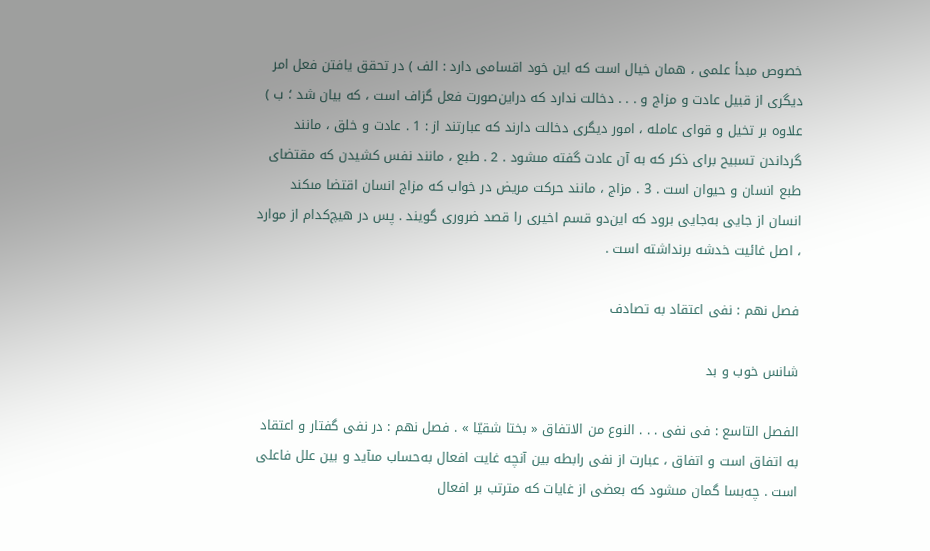خصوص مبدأ علمى ، همان خيال است كه اين خود اقسامى دارد : الف ) در تحقق يافتن فعل امر ديگرى از قبيل عادت و مزاج و . . . دخالت ندارد كه دراين‌صورت فعل گزاف است ، كه بيان شد ؛ ب ) علاوه بر تخيل و قواى عامله ، امور ديگرى دخالت دارند كه عبارتند از : 1 . عادت و خلق ، مانند گرداندن تسبيح براى ذكر كه به آن عادت گفته مىشود . 2 . طبع ، مانند نفس كشيدن كه مقتضاى طبع انسان و حيوان است . 3 . مزاج ، مانند حركت مريض در خواب كه مزاج انسان اقتضا مىكند انسان از جايى به‌جايى برود كه اين‌دو قسم اخيرى را قصد ضرورى گويند . پس در هيچ‌كدام از موارد ، اصل غائيت خدشه برنداشته است .

فصل نهم : نفى اعتقاد به تصادف

شانس خوب و بد

الفصل التاسع : فى نفى . . . النوع من الاتفاق « بختا شقيّا » . فصل نهم : در نفى گفتار و اعتقاد به اتفاق است و اتفاق ، عبارت از نفى رابطه بين آنچه غايت افعال به‌حساب مىآيد و بين علل فاعلى است . چه‌بسا گمان مىشود كه بعضى از غايات كه مترتب بر افعال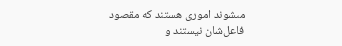مىشوند امورى هستند كه مقصود فاعل‌شان نيستند و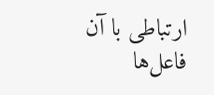ارتباطى با آن فاعل‌ها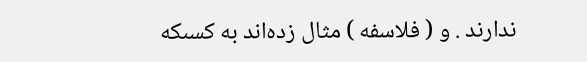ندارند . و ( فلاسفه ) مثال زده‌اند به كسىكه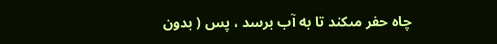چاه حفر مىكند تا به آب برسد ، پس ( بدون